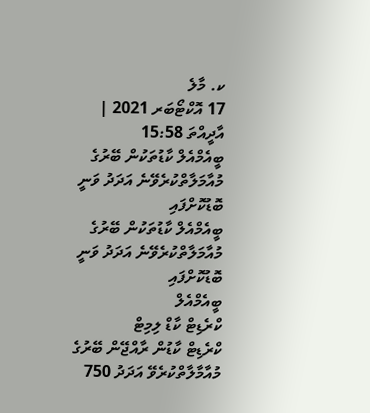ކ. މާލެ
17 އޮކްޓޯބަރ 2021 | އާދީއްތަ 15:58
ބީއެމްއެލް ކާޑުތަކުން ބޭރުގެ މުއާމަލާތްކުރެވޭނެ އަދަދު ވަނީ ބޮޑުކޮށްފައި
ބީއެމްއެލް ކާޑުތަކުން ބޭރުގެ މުއާމަލާތްކުރެވޭނެ އަދަދު ވަނީ ބޮޑުކޮށްފައި
ބީއެމްއެލް
ކްރެޑިޓް ކާޑް ލިމިޓް
ކްރެޑިޓް ކާޑުން ރާއްޖޭން ބޭރުގެ މުއާމާލާތްކުރެވޭ އަދަދު 750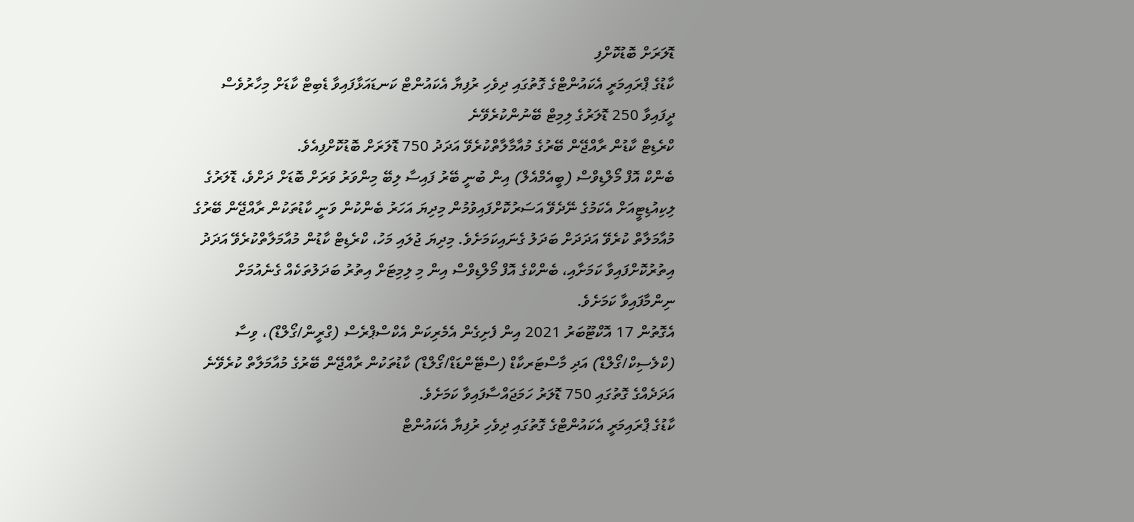ޑޮލަރަށް ބޮޑުކޮށްފި
ކާޑުގެ ޕްރައިމަރީ އެކައުންޓްގެ ގޮތުގައި ދިވެހި ރުފިޔާ އެކައުންޓް ކަނޑައަޅާފައިވާ ޑެބިޓް ކާޑަށް މިހާރުވެސް ދީފައިވާ 250 ޑޮލަރުގެ ލިމިޓް ބޭނުންކުރެވޭނެ
ކްރެޑިޓް ކާޑުން ރާއްޖޭން ބޭރުގެ މުއާމާލާތްކުރެވޭ އަދަދު 750 ޑޮލަރަށް ބޮޑުކޮށްފިއެވެ.
ބެންކް އޮފް މޯލްޑިވްސް (ބީއެމްއެލް) އިން ބުނީ ބޭރު ފައިސާ ލިބޭ މިންވަރު ވަރަށް ބޮޑަށް ދަށްވެ، ޑޮލަރުގެ ލިކިއުޑިޓީއަށް އެކަމުގެ ނޭދެވޭ އަސަރުކޮށްފައިވުމުން މިދިޔަ އަހަރު ބެންކުން ވަނީ ކާޑުތަކުން ރާއްޖޭން ބޭރުގެ މުއާމަލާތް ކުރެވޭ އަދަދަށް ބަދަލު ގެނައިކަމަށެވެ. މިދިޔަ ޖުލައި މަހު، ކްރެޑިޓް ކާޑުން މުއާމަލާތްކުރެވޭ އަދަދު އިތުރުކޮށްފައިވާ ކަމަށާއި، ބެންކްގެ އޮފް މޯލްޑިވްސް އިން މި ލިމިޓަށް އިތުރު ބަދަލުތަކެއް ގެނެއުމަށް ނިންމާފައިވާ ކަމަށެވެ.
އެގޮތުން 17 އޮކްޓޫބަރު 2021 އިން ފެށިގެން އެމެރިކަން އެކްސްޕްރެސް (ގްރީން/ގޯލްޑް)، ވިސާ (ކްލެސިކް/ގޯލްޑް) އަދި މާސްޓަރކާޑް (ސްޓޭންޑަޑް/ގޯލްޑް) ކާޑުތަކުން ރާއްޖޭން ބޭރުގެ މުއާމަލާތް ކުރެވޭނެ އަދަދެއްގެ ގޮތުގައި 750 ޑޮލަރު ހަމަޖައްސާފައިވާ ކަމަށެވެ.
ކާޑުގެ ޕްރައިމަރީ އެކައުންޓްގެ ގޮތުގައި ދިވެހި ރުފިޔާ އެކައުންޓް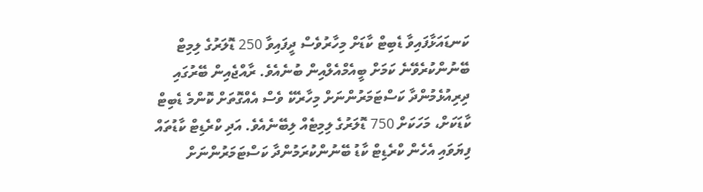ކަނޑައަޅާފައިވާ ޑެބިޓް ކާޑަށް މިހާރުވެސް ދީފައިވާ 250 ޑޮލަރުގެ ލިމިޓް ބޭނުންކުރެވޭނެ ކަމަށް ބީއެމްއެލްއިން ބުނެއެވެ. ރާއްޖެއިން ބޭރުގައި ދިރިއުޅެމުންދާ ކަސްޓަމަރުންނަށް މިހާރެކޭ ވެސް އެއްގޮތަށް ކޮންމެ ޑެބިޓް ކާޑަކަށް، މަހަކަށް 750 ޑޮލަރުގެ ލިމިޓެއް ލިބޭނެއެވެ. އަދި ކްރެޑިޓް ކާޑުތައް ފިޔަވައި އެހެން ކްރެޑިޓް ކާޑު ބޭނުންކުރަމުންދާ ކަސްޓަމަރުންނަށް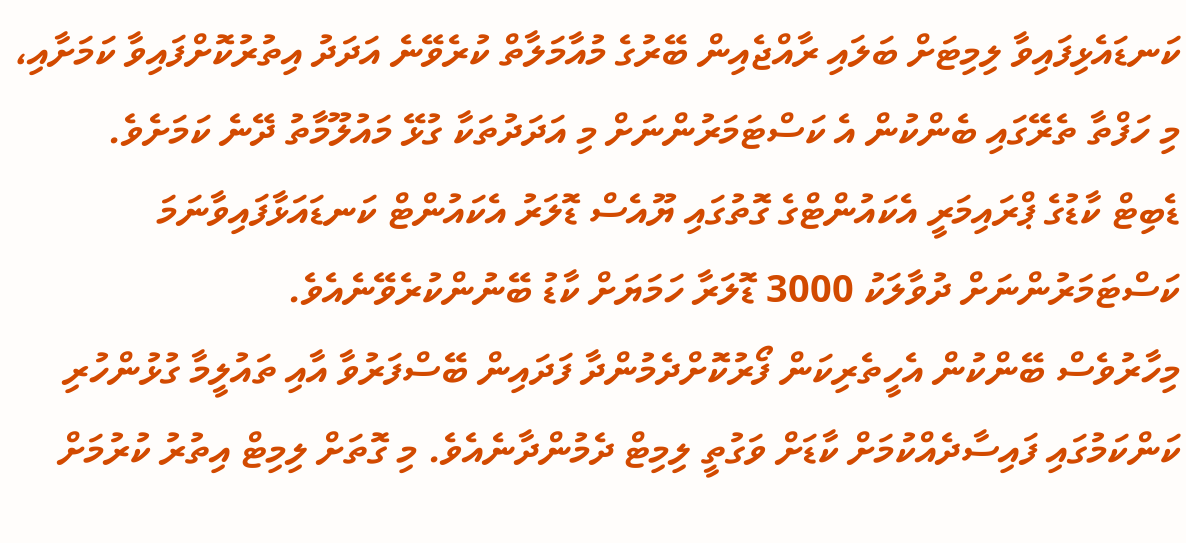ކަނޑައެޅިފައިވާ ލިމިޓަށް ބަލައި ރާއްޖެއިން ބޭރުގެ މުއާމަލާތް ކުރެވޭނެ އަދަދު އިތުރުކޮށްފައިވާ ކަމަށާއި، މި ހަފްތާ ތެރޭގައި ބެންކުން އެ ކަސްޓަމަރުންނަށް މި އަދަދުތަކާ ގުޅޭ މައުލޫމާތު ދޭނެ ކަމަށެވެ.
ޑެބިޓް ކާޑުގެ ޕްރައިމަރީ އެކައުންޓްގެ ގޮތުގައި ޔޫއެސް ޑޮލަރު އެކައުންޓް ކަނޑައަޅާފައިވާނަމަ ކަސްޓަމަރުންނަށް ދުވާލަކު 3000 ޑޮލަރާ ހަމަޔަށް ކާޑު ބޭނުންކުރެވޭނެއެވެ.
މިހާރުވެސް ބޭންކުން އެހީތެރިކަން ފޯރުކޮށްދެމުންދާ ފަދައިން ބޭސްފަރުވާ އާއި ތައުލީމާ ގުޅުންހުރި ކަންކަމުގައި ފައިސާދެއްކުމަށް ކާޑަށް ވަގުތީ ލިމިޓް ދެމުންދާނެއެވެ. މި ގޮތަށް ލިމިޓް އިތުރު ކުރުމަށް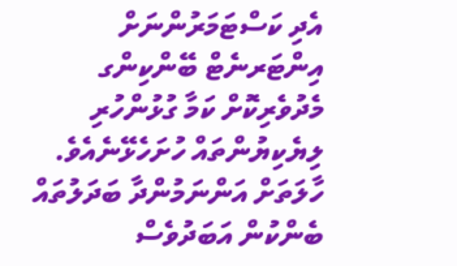އެދި ކަސްޓަމަރުންނަށް އިންޓަރނެޓް ބޭންކިންގ މެދުވެރިކޮށް ކަމާ ގުޅުންހުރި ލިޔެކިޔުންތައް ހުށަހެޅޭނެއެވެ.
ހާލަތަށް އަންނަމުންދާ ބަދަލުތައް ބެންކުން އަބަދުވެސް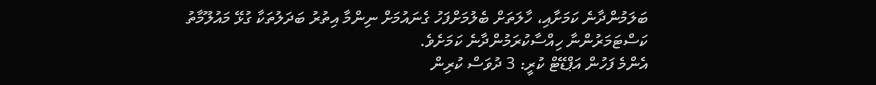ބަލަމުންދާނެ ކަމަށާއި، ހާލަތަށް ބެލުމަށްފަހު ގެނައުމަށް ނިންމާ އިތުރު ބަދަލުތަކާ ގުޅޭ މައުލޫމާތު ކަސްޓަމަރުންނާ ހިއްސާކުރަމުންދާނެ ކަމަށެވެ.
އެންމެ ފަހުން އަޕްޑޭޓް ކުރީ: 3 ދުވަސް ކުރިން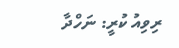ރިވިއު ކުރީ: ނަހްދާ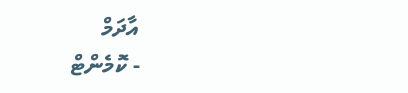އާދަމް
- ކޮމެންޓް